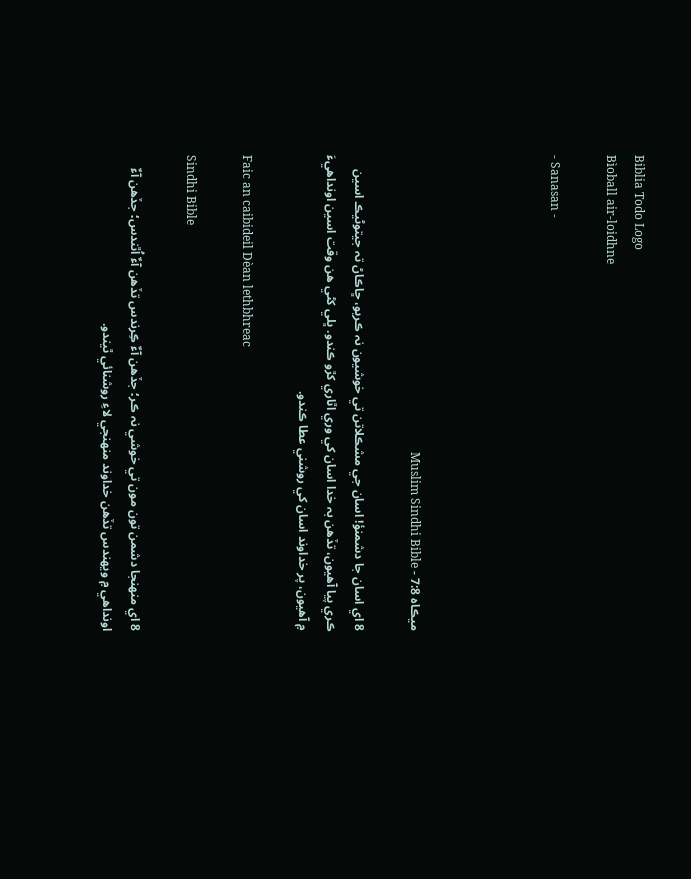Biblia Todo Logo
Bìoball air-loidhne

- Sanasan -




ميڪاہ 7:8 - Muslim Sindhi Bible

8 اي اسان جا دشمنؤ! اسان جي مشڪلاتن تي خوشيون نہ ڪريو، ڇاڪاڻ تہ جيتوڻيڪ اسين ڪري پيا آهيون، تڏهن بہ خدا اسان کي وري اٿاري کڙو ڪندو. ڀلي کڻي هن وقت اسين اونداهيءَ ۾ آهيون، پر خداوند اسان کي روشني عطا ڪندو.

Faic an caibideil Dèan lethbhreac

Sindhi Bible

8 اي منهنجا دشمن تون مون تي خوشي نہ ڪر؛ جڏهن آءٌ ڪِرندس تڏهن آءٌ اُٿندس؛ جڏهن آءٌ اونداهي ۾ ويهندس تڏهن خداوند منهنجي لاءِ روشنائي ٿيندو.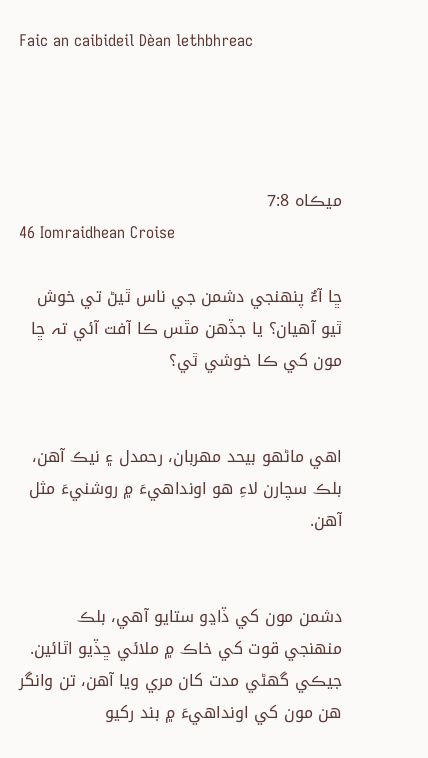Faic an caibideil Dèan lethbhreac




ميڪاہ 7:8
46 Iomraidhean Croise

ڇا آءٌ پنهنجي دشمن جي ناس ٿيڻ تي خوش ٿيو آهيان؟ يا جڏهن مٿس ڪا آفت آئي تہ ڇا مون کي ڪا خوشي ٿي؟


اهي ماڻهو بيحد مهربان، رحمدل ۽ نيڪ آهن، بلڪ سچارن لاءِ هو اونداهيءَ ۾ روشنيءَ مثل آهن.


دشمن مون کي ڏاڍو ستايو آهي، بلڪ منهنجي قوت کي خاڪ ۾ ملائي ڇڏيو اٿائين. جيڪي گھڻي مدت کان مري ويا آهن، تن وانگر هن مون کي اونداهيءَ ۾ بند رکيو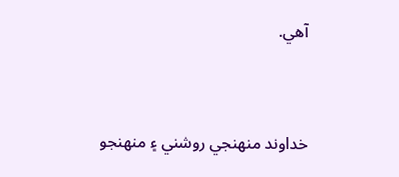آهي.


خداوند منهنجي روشني ۽ منهنجو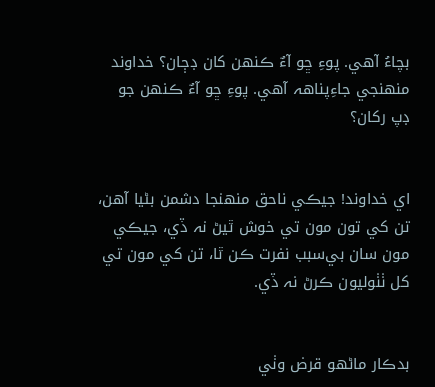بچاءُ آهي. پوءِ ڇو آءٌ ڪنهن کان ڊڄان؟ خداوند منهنجي جاءِ‌پناهہ آهي. پوءِ ڇو آءٌ ڪنهن جو ڊپ رکان؟


اي خداوند! جيڪي ناحق منهنجا دشمن بڻيا آهن، تن کي تون مون تي خوش ٿيڻ نہ ڏي، جيڪي مون سان بي‌سبب نفرت ڪن ٿا، تن کي مون تي کل ٺٺوليون ڪرڻ نہ ڏي.


بدڪار ماڻهو قرض وٺي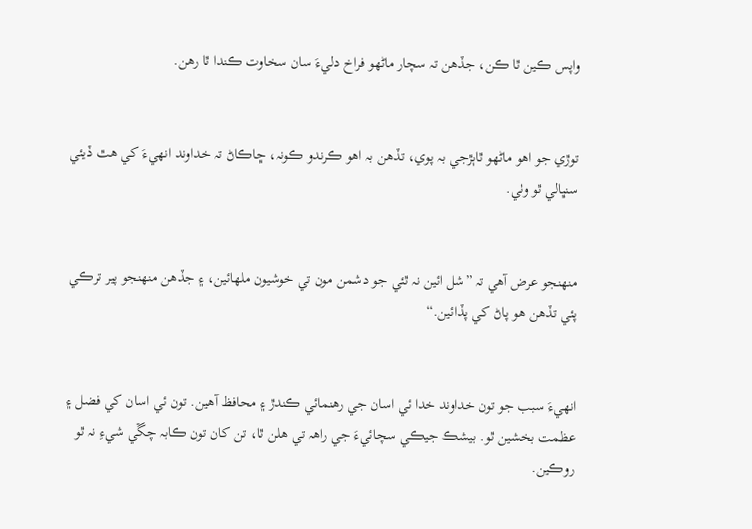واپس ڪين ٿا ڪن، جڏهن تہ سچار ماڻهو فراخ دليءَ سان سخاوت ڪندا ٿا رهن.


توڙي جو اهو ماڻهو ٿاٻڙجي بہ پوي، تڏهن بہ اهو ڪرندو ڪونہ، ڇاڪاڻ تہ خداوند انهيءَ کي هٿ ڏيئي سنڀالي ٿو وٺي.


منهنجو عرض آهي تہ ”شل ائين نہ ٿئي جو دشمن مون تي خوشيون ملهائين، ۽ جڏهن منهنجو پير ترڪي پئي تڏهن هو پاڻ کي پڏائين.“


انهيءَ سبب جو تون خداوند خدا ئي اسان جي رهنمائي ڪندڙ ۽ محافظ آهين. تون ئي اسان کي فضل ۽ عظمت بخشين ٿو. بيشڪ جيڪي سچائيءَ جي راهہ تي هلن ٿا، تن کان تون ڪابہ چڱي شيءِ نہ ٿو روڪين.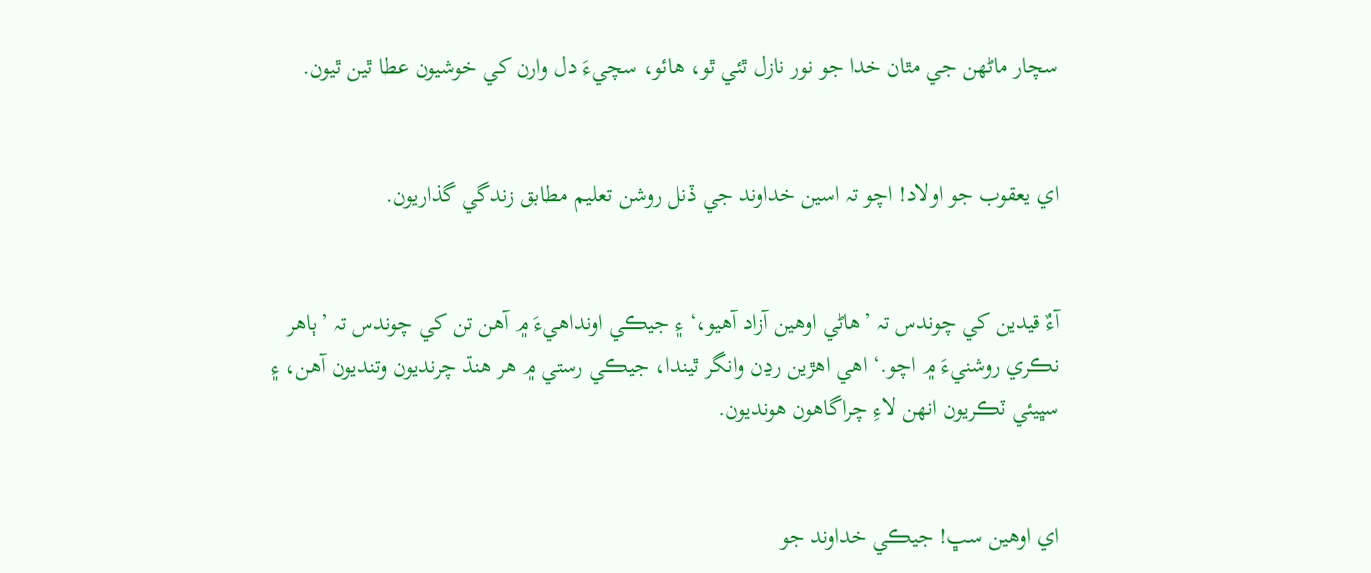سچار ماڻهن جي مٿان خدا جو نور نازل ٿئي ٿو، هائو، سچيءَ دل وارن کي خوشيون عطا ٿين ٿيون.


اي يعقوب جو اولاد! اچو تہ اسين خداوند جي ڏنل روشن تعليم مطابق زندگي گذاريون.


آءٌ قيدين کي چوندس تہ ’هاڻي اوهين آزاد آهيو،‘ ۽ جيڪي اونداهيءَ ۾ آهن تن کي چوندس تہ ’ٻاهر نڪري روشنيءَ ۾ اچو.‘ اهي اهڙين رڍن وانگر ٿيندا، جيڪي رستي ۾ هر هنڌ چرنديون وتنديون آهن، ۽ سڀيئي ٽڪريون انهن لاءِ چراگاهون هونديون.


اي اوهين سڀ! جيڪي خداوند جو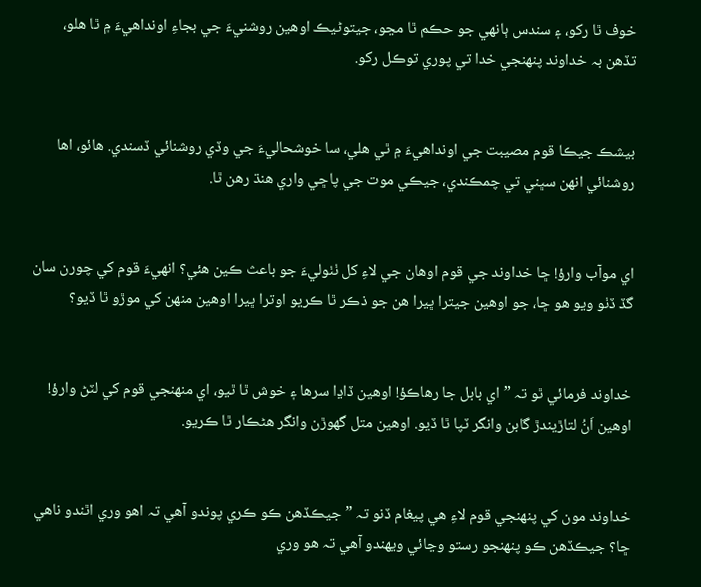خوف ٿا رکو، ۽ سندس ٻانهي جو حڪم ٿا مڃو، جيتوڻيڪ اوهين روشنيءَ جي بجاءِ اونداهيءَ ۾ ٿا هلو، تڏهن بہ خداوند پنهنجي خدا تي پوري توڪل رکو.


بيشڪ جيڪا قوم مصيبت جي اونداهيءَ ۾ ٿي هلي، سا خوشحاليءَ جي وڏي روشنائي ڏسندي. هائو، اها روشنائي انهن سڀني تي چمڪندي، جيڪي موت جي پاڇي واري هنڌ رهن ٿا.


اي موآب وارؤ! ڇا خداوند جي قوم اوهان جي لاءِ کل ٺٺوليءَ جو باعث ڪين هئي؟ انهيءَ قوم کي چورن سان گڏ ڏٺو ويو هو ڇا، جو اوهين جيترا ڀيرا هن جو ذڪر ٿا ڪريو اوترا ڀيرا اوهين منهن کي موڙو ٿا ڏيو؟


خداوند فرمائي ٿو تہ ”اي بابل جا رهاڪؤ! اوهين ڏاڍا سرها ۽ خوش ٿا ٿيو، اي منهنجي قوم کي لٽڻ وارؤ! اوهين اَنُ لتاڙيندڙ گابن وانگر ٽپا ٿا ڏيو. اوهين متل گھوڙن وانگر هڻڪار ٿا ڪريو.


خداوند مون کي پنهنجي قوم لاءِ هي پيغام ڏنو تہ ”جيڪڏهن ڪو ڪري پوندو آهي تہ اهو وري اٿندو ناهي ڇا؟ جيڪڏهن ڪو پنهنجو رستو وڃائي ويهندو آهي تہ هو وري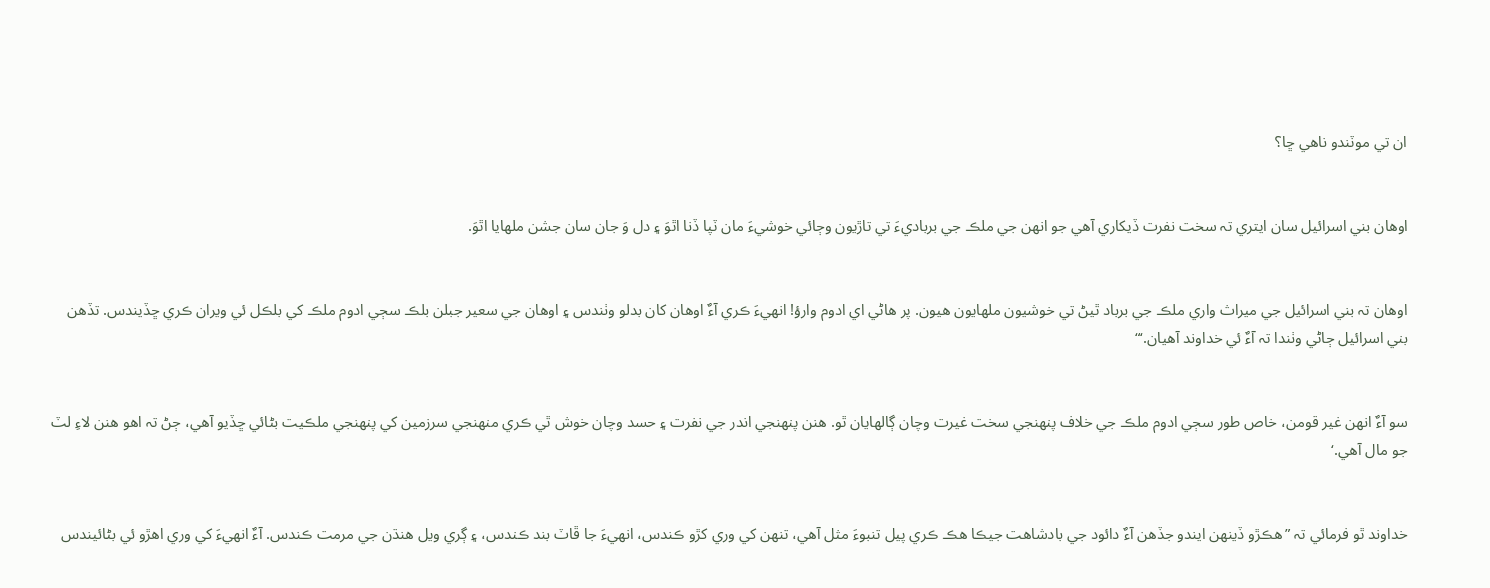ان تي موٽندو ناهي ڇا؟


اوهان بني اسرائيل سان ايتري تہ سخت نفرت ڏيکاري آهي جو انهن جي ملڪ جي برباديءَ تي تاڙيون وڄائي خوشيءَ مان ٽپا ڏنا اٿوَ ۽ دل وَ جان سان جشن ملهايا اٿوَ.


اوهان تہ بني اسرائيل جي ميراث واري ملڪ جي برباد ٿيڻ تي خوشيون ملهايون هيون. پر هاڻي اي ادوم وارؤ! انهيءَ ڪري آءٌ اوهان کان بدلو وٺندس ۽ اوهان جي سعير جبلن بلڪ سڄي ادوم ملڪ کي بلڪل ئي ويران ڪري ڇڏيندس. تڏهن بني اسرائيل ڄاڻي وٺندا تہ آءٌ ئي خداوند آهيان.‘“


سو آءٌ انهن غير قومن، خاص طور سڄي ادوم ملڪ جي خلاف پنهنجي سخت غيرت وچان ڳالهايان ٿو. هنن پنهنجي اندر جي نفرت ۽ حسد وچان خوش ٿي ڪري منهنجي سرزمين کي پنهنجي ملڪيت بڻائي ڇڏيو آهي، ڄڻ تہ اهو هنن لاءِ لٽ جو مال آهي.‘


خداوند ٿو فرمائي تہ ”هڪڙو ڏينهن ايندو جڏهن آءٌ دائود جي بادشاهت جيڪا هڪ ڪري پيل تنبوءَ مثل آهي، تنهن کي وري کڙو ڪندس، انهيءَ جا ڦاٽ بند ڪندس، ۽ ڳري ويل هنڌن جي مرمت ڪندس. آءٌ انهيءَ کي وري اهڙو ئي بڻائيندس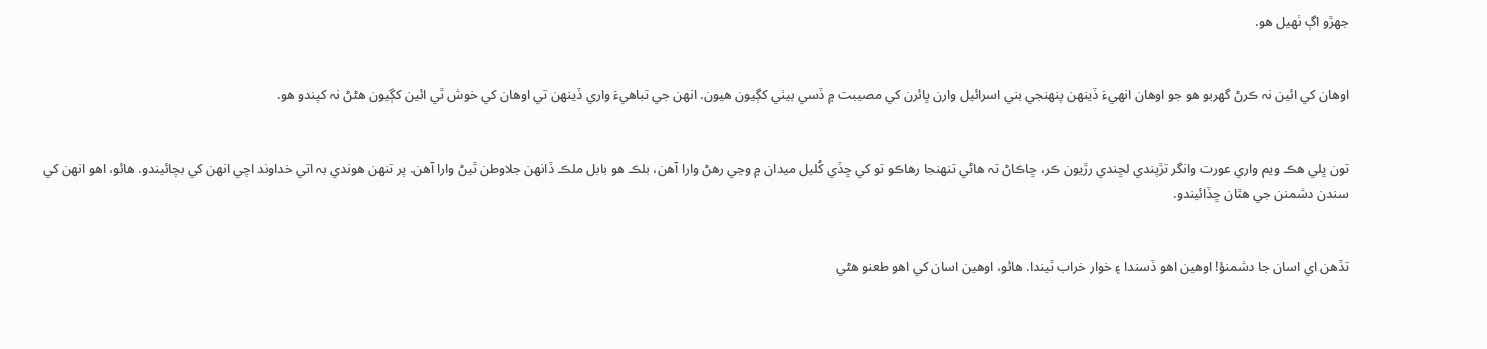جهڙو اڳ ٺهيل هو.


اوهان کي ائين نہ ڪرڻ گھربو هو جو اوهان انهيءَ ڏينهن پنهنجي بني اسرائيل وارن ڀائرن کي مصيبت ۾ ڏسي بيٺي کڳيون هيون. انهن جي تباهيءَ واري ڏينهن تي اوهان کي خوش ٿي ائين کڳيون هڻڻ نہ کپندو هو.


تون ڀلي هڪ ويم واري عورت وانگر تڙپندي لڇندي رڙيون ڪر، ڇاڪاڻ تہ هاڻي تنهنجا رهاڪو تو کي ڇڏي کُليل ميدان ۾ وڃي رهڻ وارا آهن، بلڪ هو بابل ملڪ ڏانهن جلاوطن ٿيڻ وارا آهن. پر تنهن هوندي بہ اتي خداوند اچي انهن کي بچائيندو. هائو، اهو انهن کي سندن دشمنن جي هٿان ڇڏائيندو.


تڏهن اي اسان جا دشمنؤ! اوهين اهو ڏسندا ۽ خوار خراب ٿيندا. هائو، اوهين اسان کي اهو طعنو هڻي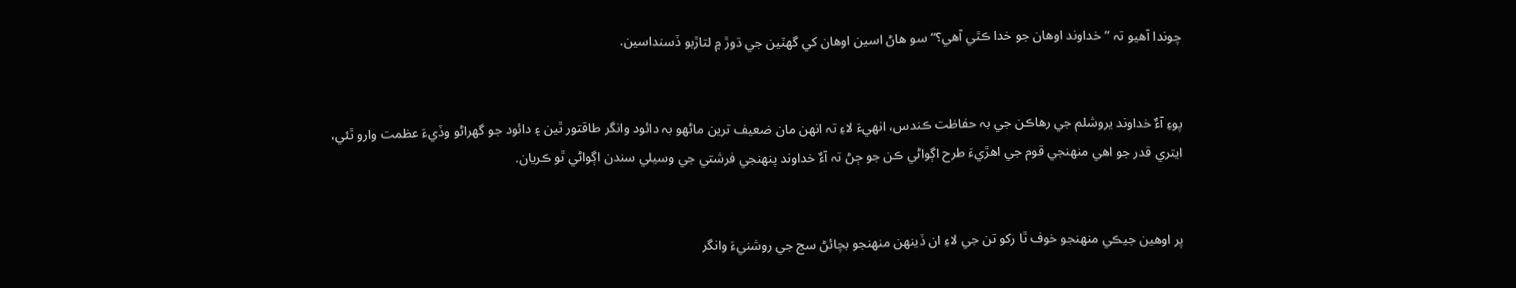چوندا آهيو تہ ”خداوند اوهان جو خدا ڪٿي آهي؟“ سو هاڻ اسين اوهان کي گھٽين جي ڌوڙ ۾ لتاڙبو ڏسنداسين.


پوءِ آءٌ خداوند يروشلم جي رهاڪن جي بہ حفاظت ڪندس، انهيءَ لاءِ تہ انهن مان ضعيف ترين ماڻهو بہ دائود وانگر طاقتور ٿين ۽ دائود جو گھراڻو وڏيءَ عظمت وارو ٿئي، ايتري قدر جو اهي منهنجي قوم جي اهڙيءَ طرح اڳواڻي ڪن جو ڄڻ تہ آءٌ خداوند پنهنجي فرشتي جي وسيلي سندن اڳواڻي ٿو ڪريان.


پر اوهين جيڪي منهنجو خوف ٿا رکو تن جي لاءِ ان ڏينهن منهنجو بچائڻ سج جي روشنيءَ وانگر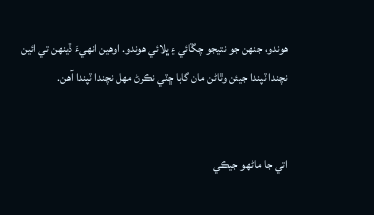هوندو، جنهن جو نتيجو چڱائي ۽ ڀلائي هوندو. اوهين انهيءَ ڏينهن تي ائين نچندا ٽپندا جيئن وٿاڻن مان گابا ڇٽي نڪرڻ مهل نچندا ٽپندا آهن.


اتي جا ماڻهو جيڪي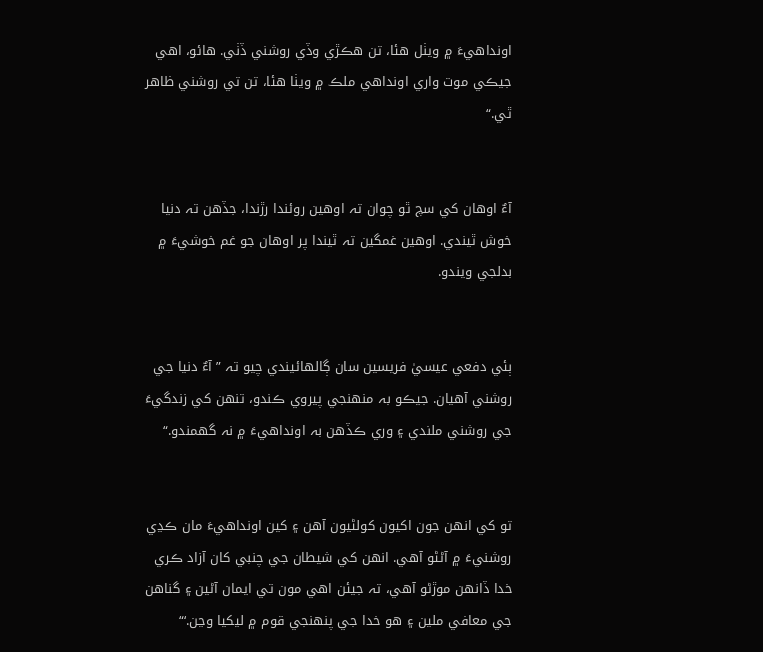اونداهيءَ ۾ ويٺل هئا، تن هڪڙي وڏي روشني ڏٺي. هائو، اهي جيڪي موت واري اونداهي ملڪ ۾ ويٺا هئا، تن تي روشني ظاهر ٿي.“


آءٌ اوهان کي سچ ٿو چوان تہ اوهين روئندا رڙندا، جڏهن تہ دنيا خوش ٿيندي. اوهين غمگين تہ ٿيندا پر اوهان جو غم خوشيءَ ۾ بدلجي ويندو.


ٻئي دفعي عيسيٰ فريسين سان ڳالهائيندي چيو تہ ”آءٌ دنيا جي روشني آهيان. جيڪو بہ منهنجي پيروي ڪندو، تنهن کي زندگيءَ جي روشني ملندي ۽ وري ڪڏهن بہ اونداهيءَ ۾ نہ گھمندو.“


تو کي انهن جون اکيون کولڻيون آهن ۽ کين اونداهيءَ مان ڪڍي روشنيءَ ۾ آڻڻو آهي. انهن کي شيطان جي چنبي کان آزاد ڪري خدا ڏانهن موڙڻو آهي، تہ جيئن اهي مون تي ايمان آڻين ۽ گناهن جي معافي ملين ۽ هو خدا جي پنهنجي قوم ۾ ليکيا وڃن.‘“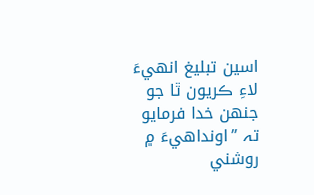اسين تبليغ انهيءَ لاءِ ڪريون ٿا جو جنهن خدا فرمايو تہ ”اونداهيءَ ۾ روشني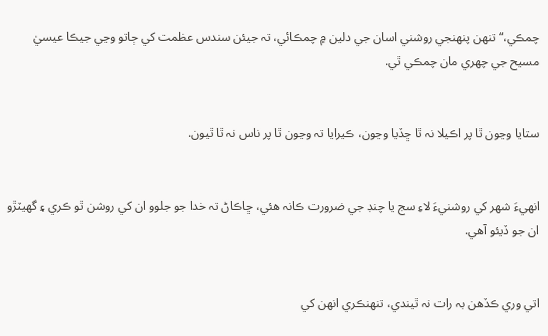چمڪي،“ تنهن پنهنجي روشني اسان جي دلين ۾ چمڪائي، تہ جيئن سندس عظمت کي ڄاتو وڃي جيڪا عيسيٰ مسيح جي چهري مان چمڪي ٿي.


ستايا وڃون ٿا پر اڪيلا نہ ٿا ڇڏيا وڃون، ڪيرايا تہ وڃون ٿا پر ناس نہ ٿا ٿيون.


انهيءَ شهر کي روشنيءَ لاءِ سج يا چنڊ جي ضرورت ڪانہ هئي، ڇاڪاڻ تہ خدا جو جلوو ان کي روشن ٿو ڪري ۽ گھيٽڙو ان جو ڏيئو آهي.


اتي وري ڪڏهن بہ رات نہ ٿيندي، تنهنڪري انهن کي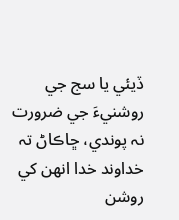ڏيئي يا سج جي روشنيءَ جي ضرورت نہ پوندي، ڇاڪاڻ تہ خداوند خدا انهن کي روشن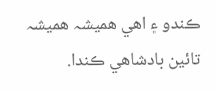ڪندو ۽ اهي هميشہ هميشہ تائين بادشاهي ڪندا.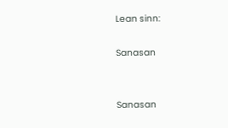Lean sinn:

Sanasan


Sanasan